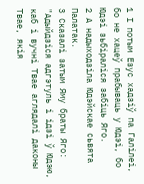1 І потым Езус хадзіў па Галілеі, бо не хацеў прабываць у Юдэі, бо Юдэі зьбіраліся забіць Яго.
2 А надыходзіла Юдэйскае сьвята Палатак.
3 Сказалі затым Яму браты Яго: "Адыйдзіся адгэтуль і ідзі ў Юдэю, каб і вучні Твае аглядалі даконы Твае, якія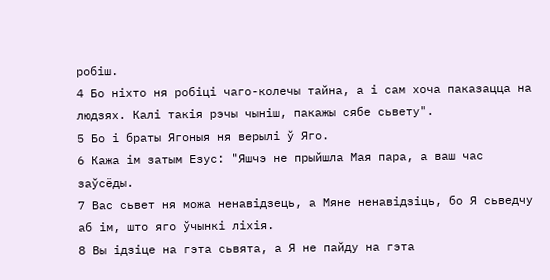робіш.
4 Бо ніхто ня робіці чаго-колечы тайна, а і сам хоча паказацца на людзях. Калі такія рэчы чыніш, пакажы сябе сьвету".
5 Бо і браты Ягоныя ня верылі ў Яго.
6 Кажа ім затым Езус: "Яшчэ не прыйшла Мая пара, а ваш час заўсёды.
7 Вас сьвет ня можа ненавідзець, а Мяне ненавідзіць, бо Я сьведчу аб ім, што яго ўчынкі ліхія.
8 Вы ідзіце на гэта сьвята, а Я не пайду на гэта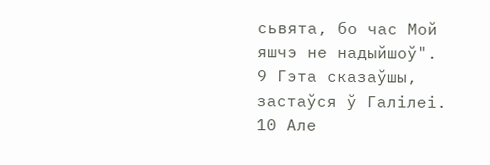сьвята, бо час Мой яшчэ не надыйшоў".
9 Гэта сказаўшы, застаўся ў Галілеі.
10 Але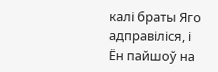калі браты Яго адправіліся, і Ён пайшоў на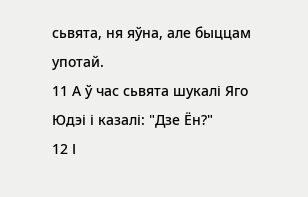сьвята, ня яўна, але быццам употай.
11 А ў час сьвята шукалі Яго Юдэі і казалі: "Дзе Ён?"
12 І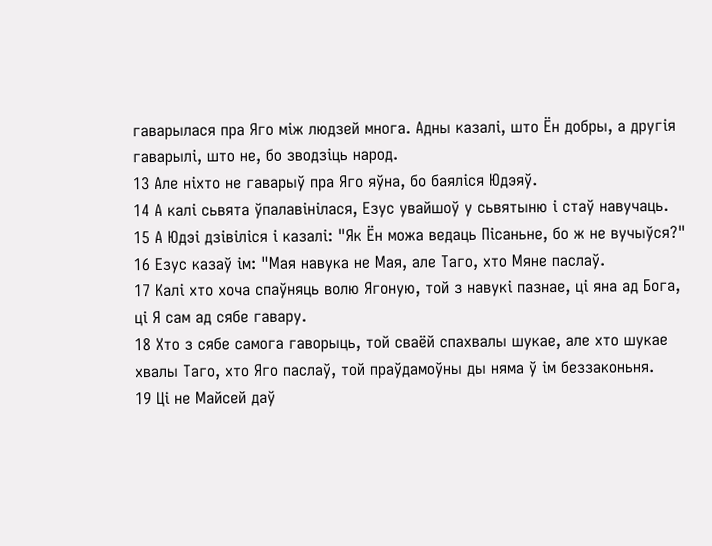гаварылася пра Яго між людзей многа. Адны казалі, што Ён добры, а другія гаварылі, што не, бо зводзіць народ.
13 Але ніхто не гаварыў пра Яго яўна, бо баяліся Юдэяў.
14 А калі сьвята ўпалавінілася, Езус увайшоў у сьвятыню і стаў навучаць.
15 А Юдэі дзівіліся і казалі: "Як Ён можа ведаць Пісаньне, бо ж не вучыўся?"
16 Езус казаў ім: "Мая навука не Мая, але Таго, хто Мяне паслаў.
17 Калі хто хоча спаўняць волю Ягоную, той з навукі пазнае, ці яна ад Бога, ці Я сам ад сябе гавару.
18 Хто з сябе самога гаворыць, той сваёй спахвалы шукае, але хто шукае хвалы Таго, хто Яго паслаў, той праўдамоўны ды няма ў ім беззаконьня.
19 Ці не Майсей даў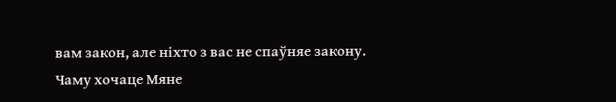вам закон, але ніхто з вас не спаўняе закону. Чаму хочаце Мяне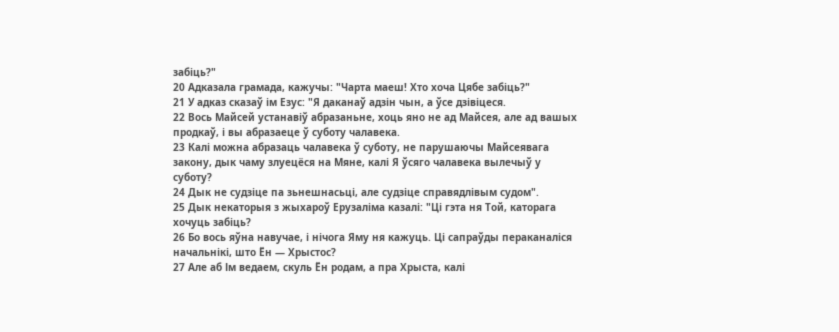забіць?"
20 Адказала грамада, кажучы: "Чарта маеш! Хто хоча Цябе забіць?"
21 У адказ сказаў ім Езус: "Я даканаў адзін чын, а ўсе дзівіцеся.
22 Вось Майсей устанавіў абразаньне, хоць яно не ад Майсея, але ад вашых продкаў, і вы абразаеце ў суботу чалавека.
23 Калі можна абразаць чалавека ў суботу, не парушаючы Майсеявага закону, дык чаму злуецёся на Мяне, калі Я ўсяго чалавека вылечыў у суботу?
24 Дык не судзіце па зьнешнасьці, але судзіце справядлівым судом".
25 Дык некаторыя з жыхароў Ерузаліма казалі: "Ці гэта ня Той, каторага хочуць забіць?
26 Бо вось яўна навучае, і нічога Яму ня кажуць. Ці сапраўды пераканаліся начальнікі, што Ён — Хрыстос?
27 Але аб Ім ведаем, скуль Ён родам, а пра Хрыста, калі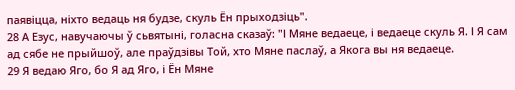паявіцца, ніхто ведаць ня будзе, скуль Ён прыходзіць".
28 А Езус, навучаючы ў сьвятыні, голасна сказаў: "І Мяне ведаеце, і ведаеце скуль Я. І Я сам ад сябе не прыйшоў, але праўдзівы Той, хто Мяне паслаў, а Якога вы ня ведаеце.
29 Я ведаю Яго, бо Я ад Яго, і Ён Мяне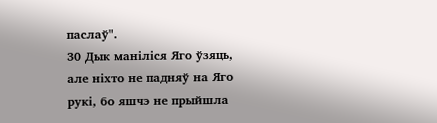паслаў".
30 Дык маніліся Яго ўзяць, але ніхто не падняў на Яго рукі, бо яшчэ не прыйшла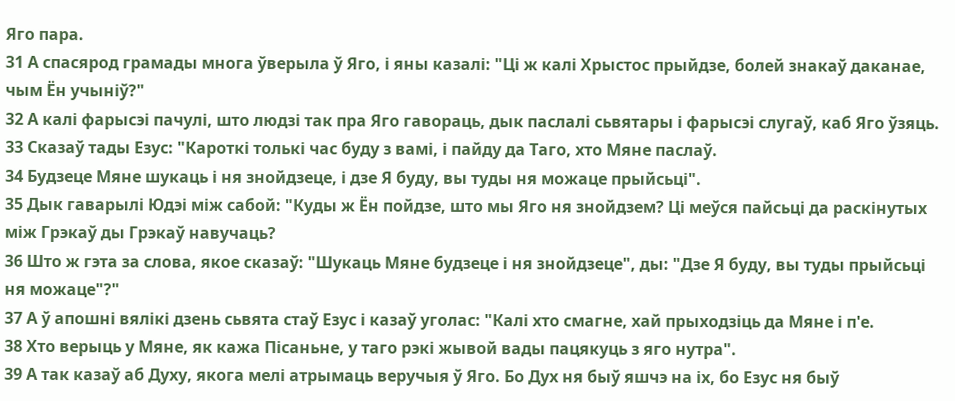Яго пара.
31 А спасярод грамады многа ўверыла ў Яго, і яны казалі: "Ці ж калі Хрыстос прыйдзе, болей знакаў даканае, чым Ён учыніў?"
32 А калі фарысэі пачулі, што людзі так пра Яго гавораць, дык паслалі сьвятары і фарысэі слугаў, каб Яго ўзяць.
33 Сказаў тады Езус: "Кароткі толькі час буду з вамі, і пайду да Таго, хто Мяне паслаў.
34 Будзеце Мяне шукаць і ня знойдзеце, і дзе Я буду, вы туды ня можаце прыйсьці".
35 Дык гаварылі Юдэі між сабой: "Куды ж Ён пойдзе, што мы Яго ня знойдзем? Ці меўся пайсьці да раскінутых між Грэкаў ды Грэкаў навучаць?
36 Што ж гэта за слова, якое сказаў: "Шукаць Мяне будзеце і ня знойдзеце", ды: "Дзе Я буду, вы туды прыйсьці ня можаце"?"
37 А ў апошні вялікі дзень сьвята стаў Езус і казаў уголас: "Калі хто смагне, хай прыходзіць да Мяне і п'е.
38 Хто верыць у Мяне, як кажа Пісаньне, у таго рэкі жывой вады пацякуць з яго нутра".
39 А так казаў аб Духу, якога мелі атрымаць веручыя ў Яго. Бо Дух ня быў яшчэ на іх, бо Езус ня быў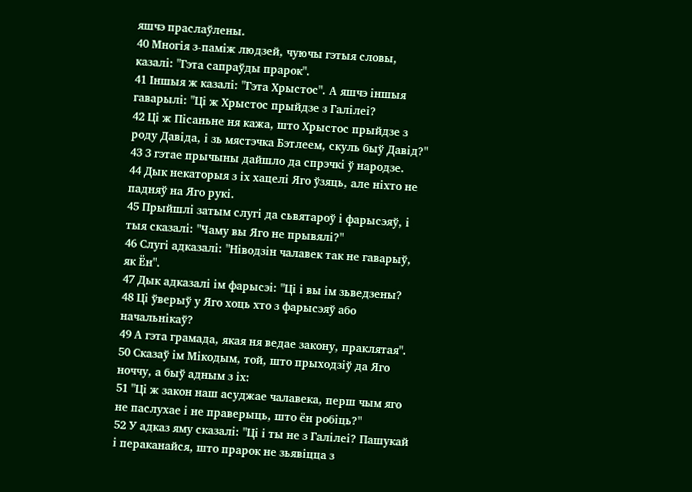яшчэ праслаўлены.
40 Многія з-паміж людзей, чуючы гэтыя словы, казалі: "Гэта сапраўды прарок".
41 Іншыя ж казалі: "Гэта Хрыстос". А яшчэ іншыя гаварылі: "Ці ж Хрыстос прыйдзе з Галілеі?
42 Ці ж Пісаньне ня кажа, што Хрыстос прыйдзе з роду Давіда, і зь мястэчка Бэтлеем, скуль быў Давід?"
43 З гэтае прычыны дайшло да спрэчкі ў народзе.
44 Дык некаторыя з іх хацелі Яго ўзяць, але ніхто не падняў на Яго рукі.
45 Прыйшлі затым слугі да сьвятароў і фарысэяў, і тыя сказалі: "Чаму вы Яго не прывялі?"
46 Слугі адказалі: "Ніводзін чалавек так не гаварыў, як Ён".
47 Дык адказалі ім фарысэі: "Ці і вы ім зьведзены?
48 Ці ўверыў у Яго хоць хто з фарысэяў або начальнікаў?
49 А гэта грамада, якая ня ведае закону, праклятая".
50 Сказаў ім Мікодым, той, што прыходзіў да Яго ноччу, а быў адным з іх:
51 "Ці ж закон наш асуджае чалавека, перш чым яго не паслухае і не праверыць, што ён робіць?"
52 У адказ яму сказалі: "Ці і ты не з Галілеі? Пашукай і пераканайся, што прарок не зьявіцца з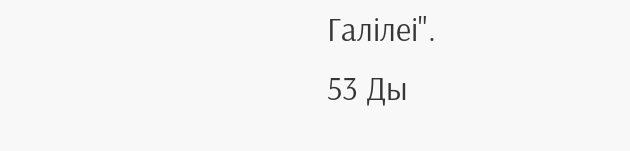Галілеі".
53 Ды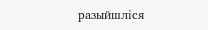разыйшліся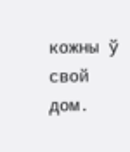кожны ў свой дом.